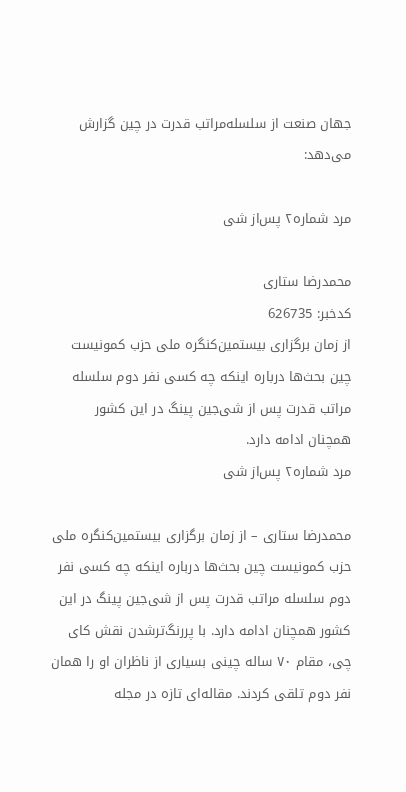جهان‌ صنعت از سلسله‌مراتب قدرت در چین گزارش می‌دهد:

مرد شماره۲ پس‌از شی

محمدرضا ستاری
کدخبر: 626735
از زمان برگزاری بیستمین‌کنگره ملی حزب کمونیست چین بحث‌ها درباره اینکه چه کسی نفر دوم سلسله مراتب قدرت پس از شی‌جین پینگ در این کشور همچنان ادامه دارد.
مرد شماره۲ پس‌از شی

محمدرضا ستاری – از زمان برگزاری بیستمین‌کنگره ملی حزب کمونیست چین بحث‌ها درباره اینکه چه کسی نفر دوم سلسله مراتب قدرت پس از شی‌جین پینگ در این کشور همچنان ادامه دارد. با پررنگ‌ترشدن نقش کای چی، مقام ۷۰ ساله چینی بسیاری از ناظران او را همان نفر دوم تلقی کردند. مقاله‌ای تازه در مجله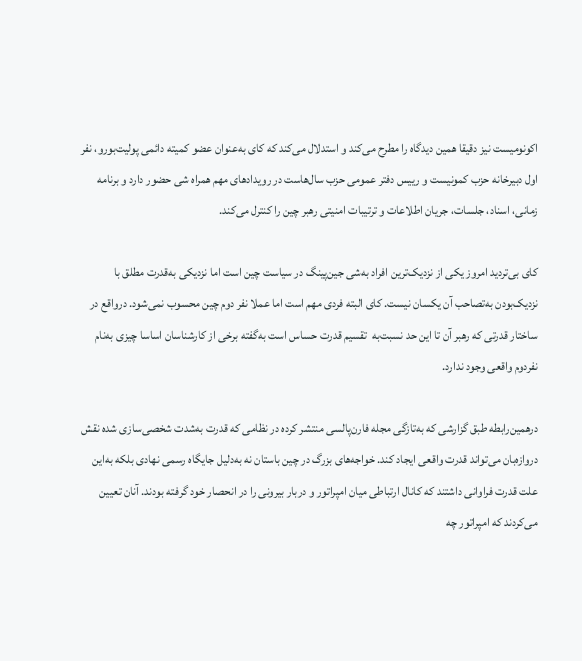اکونومیست نیز دقیقا همین دیدگاه را مطرح می‌کند و استدلال می‌کند که کای به‌عنوان عضو کمیته دائمی پولیت‌بورو، نفر اول دبیرخانه حزب کمونیست و رییس دفتر عمومی حزب سال‌هاست در رویدادهای مهم همراه شی حضور دارد و برنامه زمانی، اسناد، جلسات، جریان اطلاعات و ترتیبات امنیتی رهبر چین را کنترل می‌کند.

کای بی‌تردید امروز یکی از نزدیک‌ترین افراد به‌شی جین‌پینگ در سیاست چین است اما نزدیکی به‌قدرت مطلق با نزدیک‌بودن به‌تصاحب آن یکسان نیست. کای البته فردی مهم است اما عملا نفر دوم چین محسوب نمی‌شود. درواقع در ساختار قدرتی که رهبر آن تا این حد نسبت‌به  ‌تقسیم قدرت حساس است به‌گفته برخی از کارشناسان اساسا چیزی به‌نام نفردوم واقعی وجود ندارد.

درهمین‌رابطه طبق گزارشی که به‌تازگی مجله فارن‌پالسی منتشر کرده در نظامی که قدرت به‌شدت شخصی‌سازی شده نقش دروازه‌بان می‌تواند قدرت واقعی ایجاد کند. خواجه‌های بزرگ در چین باستان نه به‌دلیل جایگاه رسمی نهادی بلکه به‌این علت قدرت فراوانی داشتند که کانال ارتباطی میان امپراتور و دربار بیرونی را در انحصار خود گرفته بودند. آنان تعیین می‌کردند که امپراتور چه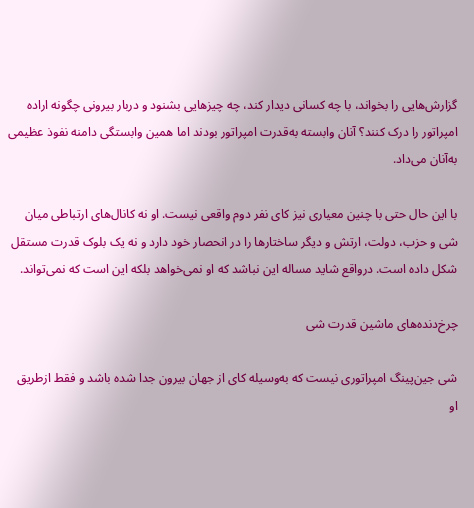گزارش‌هایی را بخواند، با چه کسانی دیدار کند، چه چیزهایی بشنود و دربار بیرونی چگونه اراده امپراتور را درک کنند؟ آنان وابسته به‌قدرت امپراتور بودند اما همین وابستگی دامنه نفوذ عظیمی به‌آنان می‌داد.

با این حال حتی با چنین معیاری نیز کای نفر دوم واقعی نیست. او نه کانال‌های ارتباطی میان شی و حزب، دولت، ارتش و دیگر ساختارها را در انحصار خود دارد و نه یک بلوک قدرت مستقل شکل داده است. درواقع شاید مساله این نباشد که او نمی‌خواهد بلکه این است که نمی‌تواند.

چرخ‌دنده‌های ماشین قدرت شی

شی جین‌پینگ امپراتوری نیست که به‌وسیله کای از جهان بیرون جدا شده باشد و فقط ازطریق او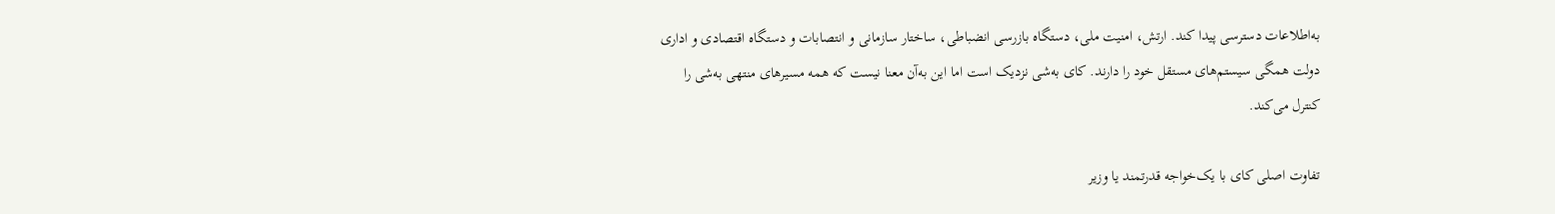به‌اطلاعات دسترسی پیدا کند. ارتش، امنیت ملی، دستگاه بازرسی انضباطی، ساختار سازمانی و انتصابات و دستگاه اقتصادی و اداری دولت همگی سیستم‌های مستقل خود را دارند. کای به‌شی نزدیک است اما این به‌آن معنا نیست که همه مسیرهای منتهی به‌شی را کنترل می‌کند.

تفاوت اصلی کای با یک‌خواجه قدرتمند یا وزیر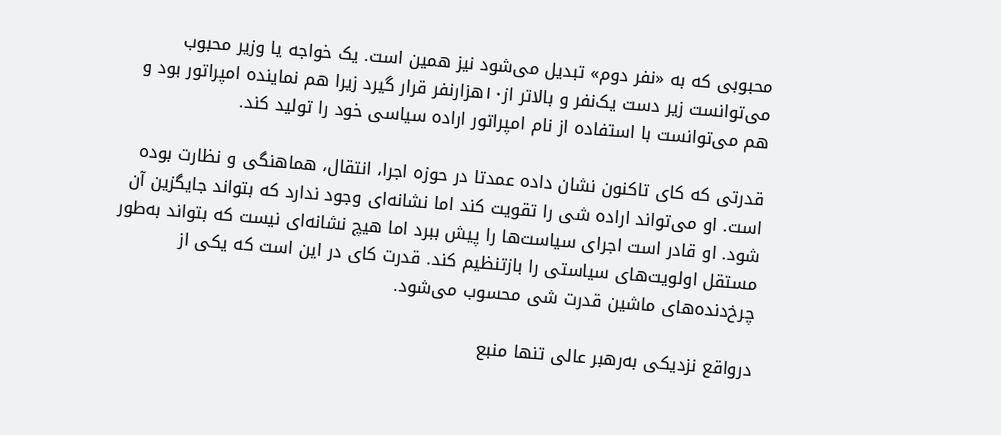محبوبی که به‌ «نفر دوم» تبدیل می‌شود نیز همین است. یک خواجه یا وزیر محبوب می‌توانست زیر دست یک‌نفر و بالاتر از۱۰هزارنفر قرار گیرد زیرا هم نماینده امپراتور بود و هم می‌توانست با استفاده از نام امپراتور اراده سیاسی خود را تولید کند.

قدرتی که کای تاکنون نشان داده عمدتا در حوزه اجرا، انتقال، هماهنگی و نظارت بوده است. او می‌تواند اراده شی را تقویت کند اما نشانه‌ای وجود ندارد که بتواند جایگزین آن شود. او قادر است اجرای سیاست‌ها را پیش ببرد اما هیچ نشانه‌ای نیست که بتواند به‌طور مستقل اولویت‌های سیاستی را بازتنظیم کند. قدرت کای در این است که یکی از چرخ‌دنده‌های ماشین قدرت شی محسوب می‌شود.

درواقع نزدیکی به‌رهبر عالی تنها منبع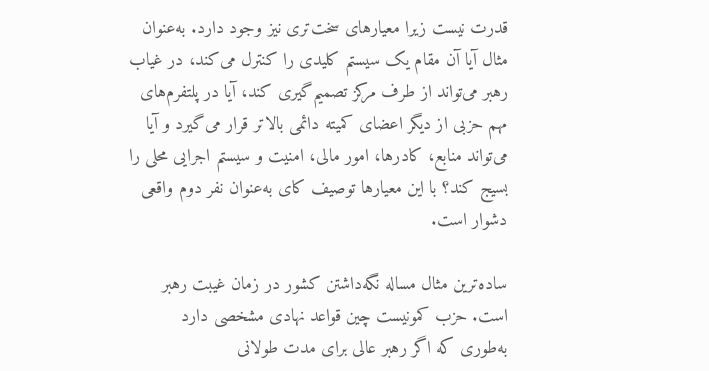قدرت نیست زیرا معیارهای سخت‌تری نیز وجود دارد. به‌عنوان مثال آیا آن مقام یک سیستم کلیدی را کنترل می‌کند، در غیاب رهبر می‌تواند از طرف مرکز تصمیم‌گیری کند، آیا در پلتفرم‌های مهم حزبی از دیگر اعضای کمیته دائمی بالاتر قرار می‌گیرد و آیا می‌تواند منابع، کادرها، امور مالی، امنیت و سیستم اجرایی محلی را بسیج کند؟ با این معیارها توصیف کای به‌عنوان نفر دوم واقعی دشوار است.

ساده‌ترین مثال مساله نگه‌داشتن کشور در زمان غیبت رهبر است. حزب کمونیست چین قواعد نهادی مشخصی دارد به‌طوری که اگر رهبر عالی برای مدت طولانی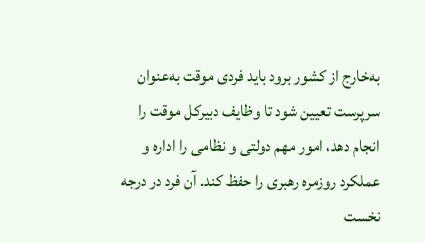به‌خارج از کشور برود باید فردی موقت به‌عنوان سرپرست تعیین شود تا وظایف دبیرکل موقت را انجام دهد، امور مهم دولتی و نظامی را اداره و عملکرد روزمره رهبری را حفظ کند. آن فرد در درجه نخست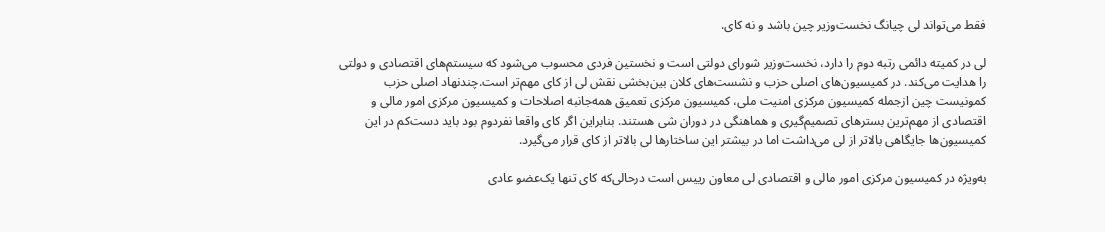فقط می‌تواند لی چیانگ نخست‌وزیر چین باشد و نه کای.

لی در کمیته دائمی رتبه دوم را دارد، نخست‌وزیر شورای دولتی است و نخستین فردی محسوب می‌شود که سیستم‌های اقتصادی و دولتی را هدایت می‌کند. در کمیسیون‌های اصلی حزب و نشست‌های کلان بین‌بخشی نقش لی از کای مهم‌تر است.چندنهاد اصلی حزب کمونیست چین ازجمله کمیسیون مرکزی امنیت ملی، کمیسیون مرکزی تعمیق همه‌جانبه اصلاحات و کمیسیون مرکزی امور مالی و اقتصادی از مهم‌ترین بسترهای تصمیم‌گیری و هماهنگی در دوران شی هستند. بنابراین اگر کای واقعا نفردوم بود باید دست‌کم در این کمیسیون‌ها جایگاهی بالاتر از لی می‌داشت اما در بیشتر این ساختارها لی بالاتر از کای قرار می‌گیرد.

به‌ویژه در کمیسیون مرکزی امور مالی و اقتصادی لی معاون رییس است درحالی‌که کای تنها یک‌عضو عادی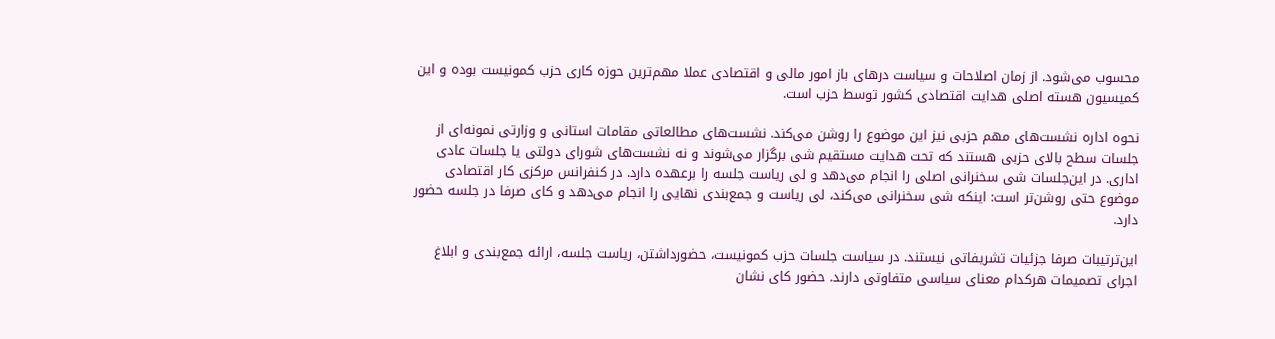محسوب می‌شود. از زمان اصلاحات و سیاست درهای باز امور مالی و اقتصادی عملا مهم‌ترین حوزه کاری حزب کمونیست بوده و این کمیسیون هسته اصلی هدایت اقتصادی کشور توسط حزب است.

نحوه اداره نشست‌های مهم حزبی نیز این موضوع را روشن می‌کند. نشست‌های مطالعاتی مقامات استانی و وزارتی نمونه‌ای از جلسات سطح بالای حزبی هستند که تحت هدایت مستقیم شی برگزار می‌شوند و نه نشست‌های شورای دولتی یا جلسات عادی اداری. در این‌جلسات شی سخنرانی اصلی را انجام می‌دهد و لی ریاست جلسه را برعهده دارد. در کنفرانس مرکزی کار اقتصادی موضوع حتی روشن‌تر است: اینکه شی سخنرانی می‌کند، لی ریاست و جمع‌بندی نهایی را انجام می‌دهد و کای صرفا در جلسه حضور دارد.

این‌ترتیبات صرفا جزئیات تشریفاتی نیستند. در سیاست جلسات حزب کمونیست، حضورداشتن، ریاست جلسه، ارائه جمع‌بندی و ابلاغ اجرای تصمیمات هرکدام معنای سیاسی متفاوتی دارند. حضور کای نشان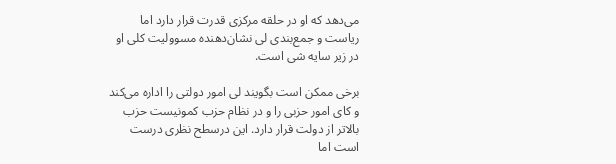می‌دهد که او در حلقه مرکزی قدرت قرار دارد اما ریاست و جمع‌بندی لی نشان‌دهنده مسوولیت کلی او در زیر سایه شی است.

برخی ممکن است بگویند لی امور دولتی را اداره می‌کند و کای امور حزبی را و در نظام حزب کمونیست حزب بالاتر از دولت قرار دارد. این درسطح نظری درست است اما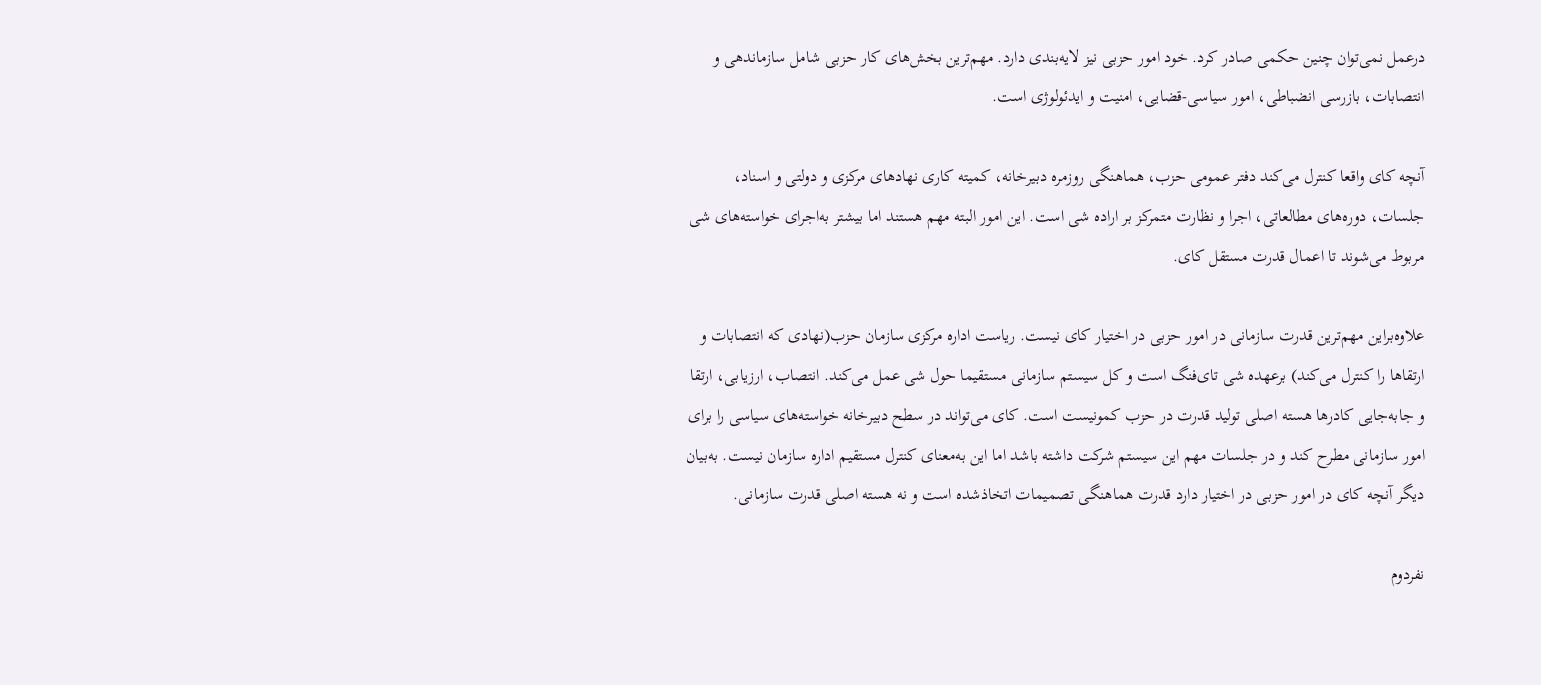درعمل نمی‌توان چنین حکمی صادر کرد. خود امور حزبی نیز لایه‌بندی دارد. مهم‌ترین بخش‌های کار حزبی شامل سازماندهی و انتصابات، بازرسی انضباطی، امور سیاسی-قضایی، امنیت و ایدئولوژی است.

آنچه کای واقعا کنترل می‌کند دفتر عمومی حزب، هماهنگی روزمره دبیرخانه، کمیته کاری نهادهای مرکزی و دولتی و اسناد، جلسات، دوره‌های مطالعاتی، اجرا و نظارت متمرکز بر اراده شی است. این امور البته مهم‌ هستند اما بیشتر به‌اجرای خواسته‌های شی مربوط می‌شوند تا اعمال قدرت مستقل کای.

علاوه‌براین مهم‌ترین قدرت سازمانی در امور حزبی در اختیار کای نیست. ریاست اداره مرکزی سازمان حزب(نهادی که انتصابات و ارتقاها را کنترل می‌کند) برعهده شی تای‌فنگ است و کل سیستم سازمانی مستقیما حول شی عمل می‌کند. انتصاب، ارزیابی، ارتقا و جابه‌جایی کادرها هسته اصلی تولید قدرت در حزب کمونیست است. کای می‌تواند در سطح دبیرخانه خواسته‌های سیاسی را برای امور سازمانی مطرح کند و در جلسات مهم این سیستم شرکت داشته باشد اما این به‌معنای کنترل مستقیم اداره سازمان نیست. به‌بیان دیگر آنچه کای در امور حزبی در اختیار دارد قدرت هماهنگی تصمیمات اتخاذشده است و نه هسته اصلی قدرت سازمانی.

نفردوم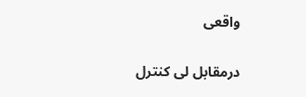واقعی

درمقابل لی کنترل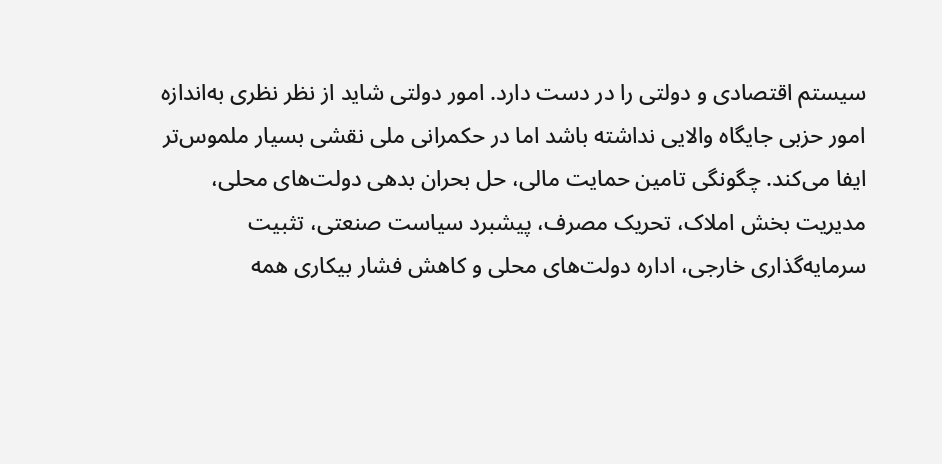سیستم اقتصادی و دولتی را در دست دارد. امور دولتی شاید از نظر نظری به‌اندازه امور حزبی جایگاه والایی نداشته باشد اما در حکمرانی ملی نقشی بسیار ملموس‌تر ایفا می‌کند. چگونگی تامین حمایت مالی، حل بحران بدهی دولت‌های محلی، مدیریت بخش املاک، تحریک مصرف، پیشبرد سیاست صنعتی، تثبیت سرمایه‌گذاری خارجی، اداره دولت‌های محلی و کاهش فشار بیکاری همه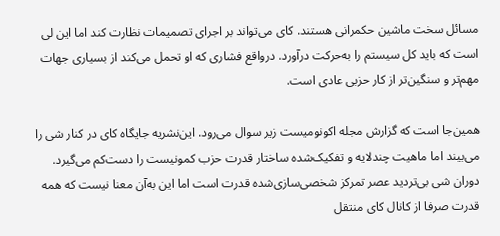مسائل سخت ماشین حکمرانی هستند. کای می‌تواند بر اجرای تصمیمات نظارت کند اما این لی است که باید کل سیستم را به‌حرکت درآورد. درواقع فشاری که او تحمل می‌کند از بسیاری جهات مهم‌تر و سنگین‌تر از کار حزبی عادی است.

همین‌جا است که گزارش مجله اکونومیست زیر سوال می‌رود. این‌نشریه جایگاه کای در کنار شی را می‌بیند اما ماهیت چندلایه و تفکیک‌شده ساختار قدرت حزب کمونیست را دست‌کم می‌گیرد. دوران شی بی‌تردید عصر تمرکز شخصی‌سازی‌شده قدرت است اما این به‌آن معنا نیست که همه قدرت صرفا از کانال کای منتقل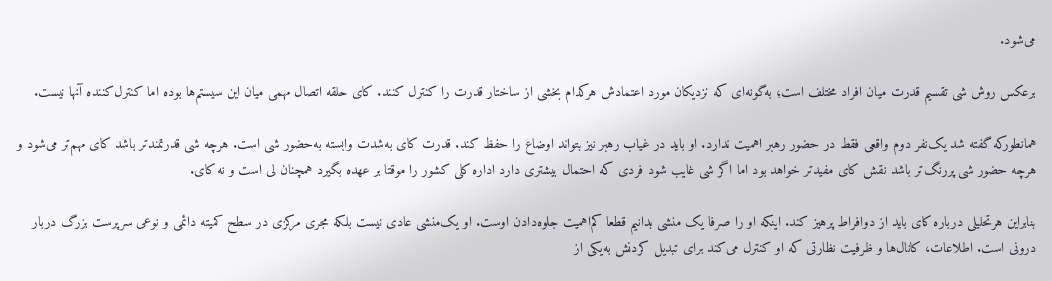می‌شود.

برعکس روش شی تقسیم قدرت میان افراد مختلف است؛ به‌گونه‌ای که نزدیکان مورد اعتمادش هرکدام بخشی از ساختار قدرت را کنترل کنند. کای حلقه اتصال مهمی میان این سیستم‌ها بوده اما کنترل‌کننده آنها نیست.

همانطورکه گفته شد یک‌نفر دوم واقعی فقط در حضور رهبر اهمیت ندارد. او باید در غیاب رهبر نیز بتواند اوضاع را حفظ کند. قدرت کای به‌شدت وابسته به‌حضور شی است. هرچه شی قدرتمندتر باشد کای مهم‌تر می‌شود و هرچه حضور شی پررنگ‌تر باشد نقش کای مفیدتر خواهد بود اما اگر شی غایب شود فردی که احتمال بیشتری دارد اداره کلی کشور را موقتا بر عهده بگیرد همچنان لی است و نه کای.

بنابراین هرتحلیلی درباره کای باید از دوافراط پرهیز کند. اینکه او را صرفا یک منشی بدانیم قطعا کم‌اهمیت جلوه‌دادن اوست. او یک‌منشی عادی نیست بلکه مجری مرکزی در سطح کمیته دائمی و نوعی سرپرست بزرگ دربار درونی است. اطلاعات، کانال‌ها و ظرفیت نظارتی‌ که او کنترل می‌کند برای تبدیل کردنش به‌یکی از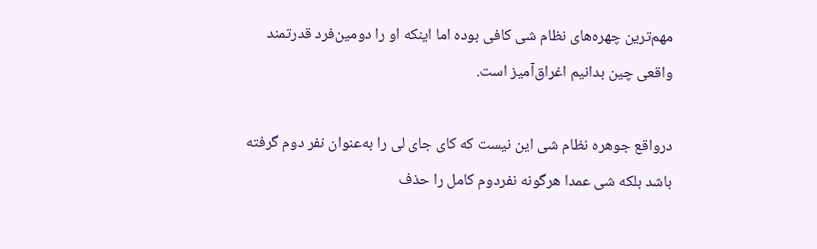مهم‌ترین چهره‌های نظام شی کافی بوده اما اینکه او را دومین‌فرد قدرتمند واقعی چین بدانیم اغراق‌آمیز است.

درواقع جوهره نظام شی این نیست که کای جای لی را به‌عنوان نفر دوم گرفته باشد بلکه شی عمدا هرگونه نفردوم کامل را حذف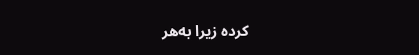کرده زیرا به‌هر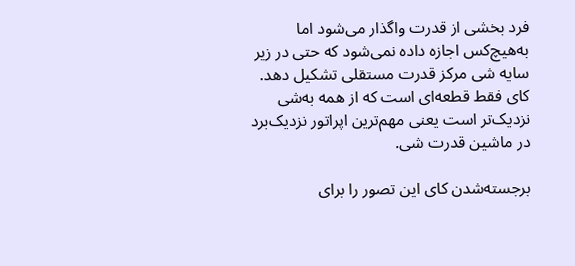فرد بخشی از قدرت واگذار می‌شود اما به‌هیچ‌کس اجازه داده نمی‌شود که حتی در زیر سایه شی مرکز قدرت مستقلی تشکیل دهد. کای فقط قطعه‌ای است که از همه به‌شی نزدیک‌تر است یعنی مهم‌ترین اپراتور نزدیک‌برد در ماشین قدرت شی.

برجسته‌شدن کای این تصور را برای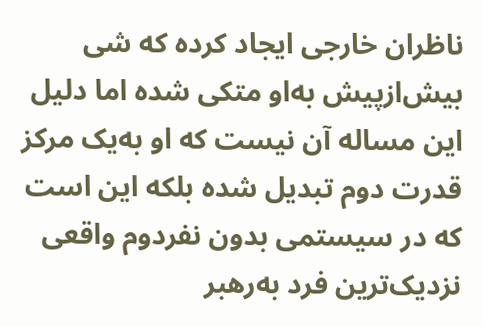ناظران خارجی ایجاد کرده که شی بیش‌ازپیش به‌او متکی شده اما دلیل این مساله آن نیست که او به‌یک مرکز قدرت دوم تبدیل شده بلکه این است که در سیستمی بدون نفردوم واقعی نزدیک‌ترین فرد به‌رهبر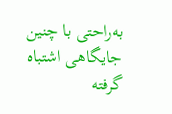به‌راحتی با چنین جایگاهی اشتباه گرفته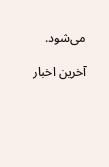می‌شود.

آخرین اخبار